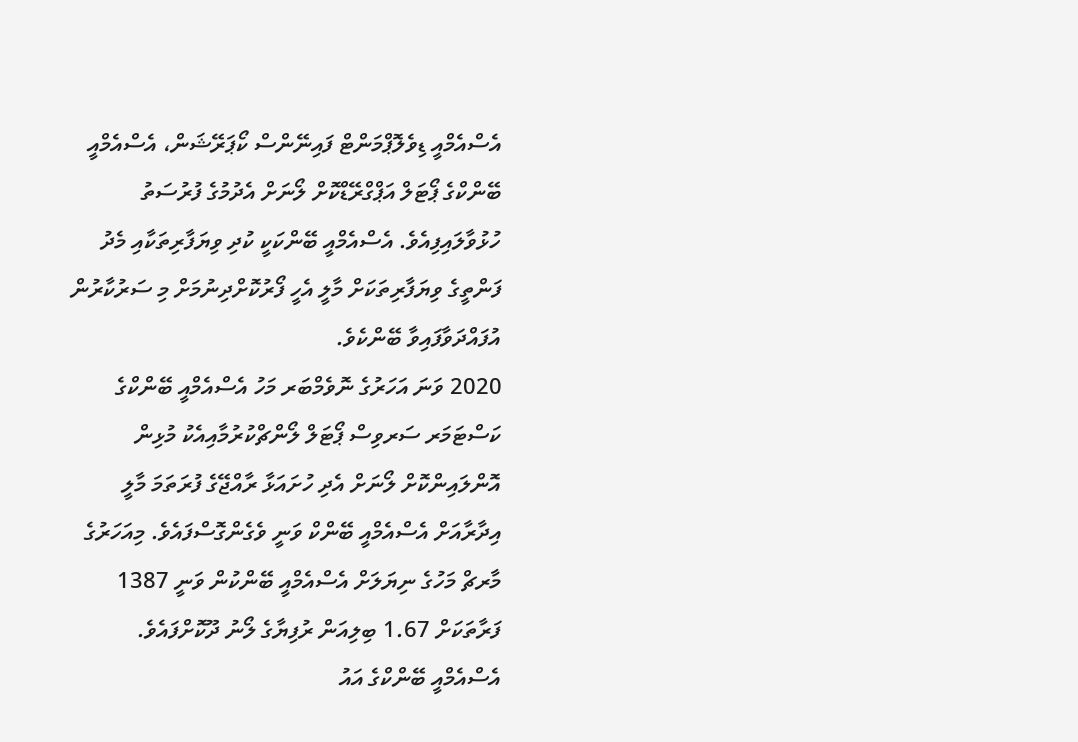އެސްއެމްއީ ޑިވެލޮޕްމަންޓް ފައިނޭންސް ކޯޕަރޭޝަން، އެސްއެމްއީ ބޭންކްގެ ޕޯޓަލް އަޕްގްރޭޑްކޮށް ލޯނަށް އެދުމުގެ ފުރުސަތު ހުޅުވާލައިފިއެވެ. އެސްއެމްއީ ބޭންކަކީ ކުދި ވިޔަފާރިތަކާއި މެދު ފަންތީގެ ވިޔަފާރިތަކަށް މާލީ އެހީ ފޯރުކޮށްދިނުމަށް މި ސަރުކާރުން އުފައްދަވާފައިވާ ބޭންކެވެ.
2020 ވަނަ އަހަރުގެ ނޮވެމްބަރ މަހު އެސްއެމްއީ ބޭންކްގެ ކަސްޓަމަރ ސަރވިސް ޕޯޓަލް ލޯންޗްކުރުމާއިއެކު މުޅިން އޮންލައިންކޮށް ލޯނަށް އެދި ހުށައަޅާ ރާއްޖޭގެ ފުރަތަމަ މާލީ އިދާރާއަށް އެސްއެމްއީ ބޭންކް ވަނީ ވެގެންގޮސްފައެވެ. މިއަހަރުގެ މާރޗް މަހުގެ ނިޔަލަށް އެސްއެމްއީ ބޭންކުން ވަނީ 1387 ފަރާތަކަށް 1.67 ބިލިއަން ރުފިޔާގެ ލޯނު ދޫކޮށްފައެވެ.
އެސްއެމްއީ ބޭންކްގެ އައު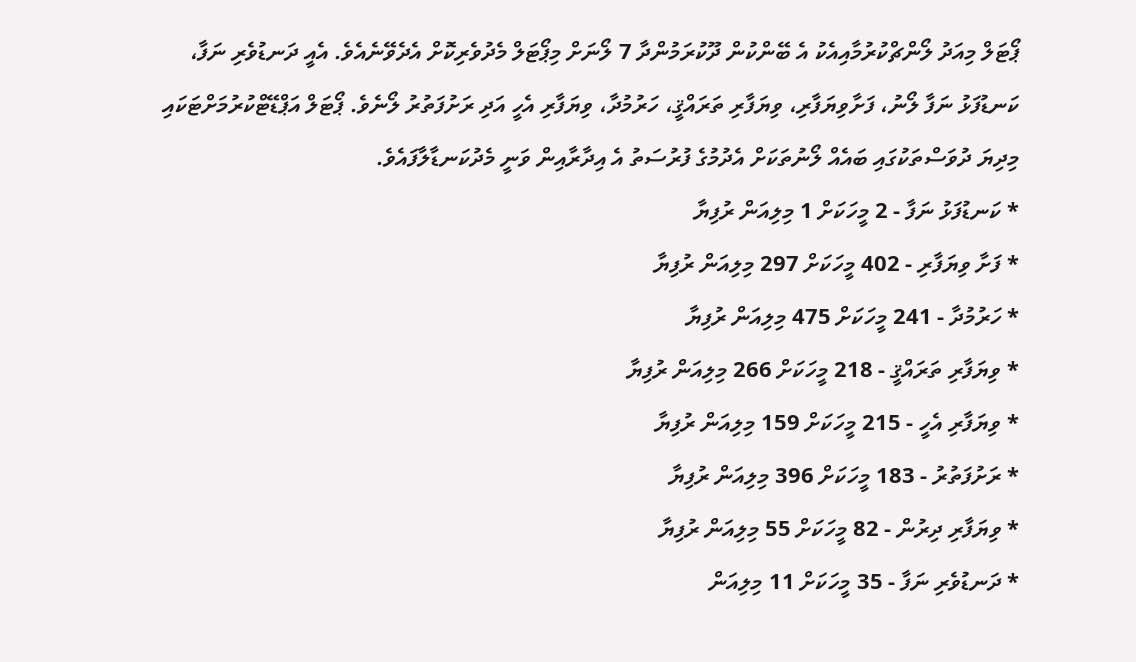ޕޯޓަލް މިއަދު ލޯންޗްކުރުމާއިއެކު އެ ބޭންކުން ދޫކުރަމުންދާ 7 ލޯނަށް މިޕޯޓަލް މެދުވެރިކޮށް އެދެވޭނެއެވެ. އެއީ ދަނޑުވެރި ނަފާ، ކަނޑުފަޅު ނަފާ ލޯނު، ފަށާވިޔަފާރި، ވިޔަފާރި ތަރައްޤީ، ހަރުމުދާ، ވިޔަފާރި އެހީ އަދި ރަށުފަތުރު ލޯނެވެ. ޕޯޓަލް އަޕްޑޭޓްކުރުމަށްޓަކައި މިދިޔަ ދުވަސްތަކުގައި ބައެއް ލޯނުތަކަށް އެދުމުގެ ފުރުސަތު އެ އިދާރާއިން ވަނީ މެދުކަނޑާލާފައެވެ.
* ކަނޑުފަޅު ނަފާ - 2 މީހަކަށް 1 މިލިއަން ރުފިޔާ
* ފަށާ ވިޔަފާރި - 402 މީހަކަށް 297 މިލިއަން ރުފިޔާ
* ހަރުމުދާ - 241 މީހަކަށް 475 މިލިއަން ރުފިޔާ
* ވިޔަފާރި ތަރައްޤީ - 218 މީހަކަށް 266 މިލިއަން ރުފިޔާ
* ވިޔަފާރި އެހީ - 215 މީހަކަށް 159 މިލިއަން ރުފިޔާ
* ރަށުފަތުރު - 183 މީހަކަށް 396 މިލިއަން ރުފިޔާ
* ވިޔަފާރި ދިރުން - 82 މީހަކަށް 55 މިލިއަން ރުފިޔާ
* ދަނޑުވެރި ނަފާ - 35 މީހަކަށް 11 މިލިއަން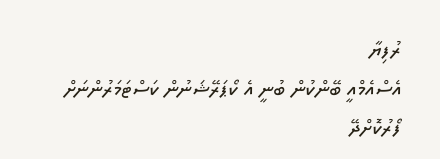ރުފިޔާ
އެސްއެމްއީ ބޭންކުން ބުނީ އެ ކޯޕަރޭޝަނުން ކަސްޓަމަރުންނަށް ފޯރުކޮށްދޭ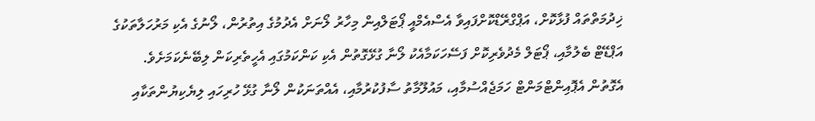ޚިދުމަތްތައް ފުޅާކޮށް، އަޕްގްރޭޑްކޮށްފައިވާ އެސްއެމްއީ ޕޯޓަލްއިން މިހާރު ލޯނަށް އެދުމުގެ އިތުރުން، ލޯނުގެ އެކި މަރުހަލާތަކުގެ އަޕްޑޭޓް ބެލުމާއި، ޕޯޓަލް މެދުވެރިކޮށް ފަސޭހަކަމާއެކު ލޯނާ ގުޅޭގޮތުން އެކި ކަންކަމުގައި އެހީތެރިކަން ލިބޭނެކަމަށެވެ.
އެގޮތުން އެޕޮއިންޓްމަންޓް ހަމަޖެއްސުމާއި، މައުލޫމާތު ސާފުކުރުމާއި، އެއްތަނަކުން ލޯނާ ގުޅޭ ހުރިހައި ލިޔެކިޔުންތަކާއި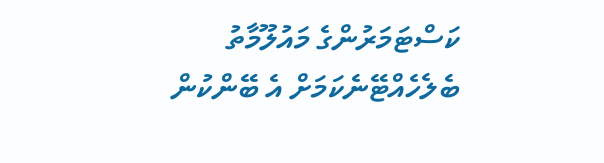ކަސްޓަމަރުންގެ މައުލޫމާތު ބެލެހެއްޓޭނެކަމަށް އެ ބޭންކުން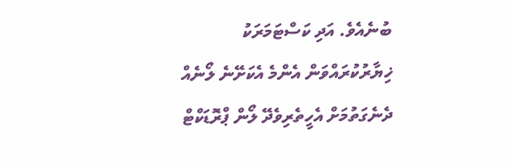ބުނެއެވެ. އަދި ކަސްޓަމަރަކު ޚިޔާރުކުރައްވަން އެންމެ އެކަށޭނެ ލޯނެއް ދެނެގަތުމަށް އެހީތެރިވެދޭ ލޯން ޕްރޮޑަކްޓް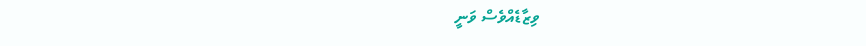ވިޒާޑެއްވެސް ވަނީ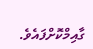ގާއިމްކޮށްފައެވެ.